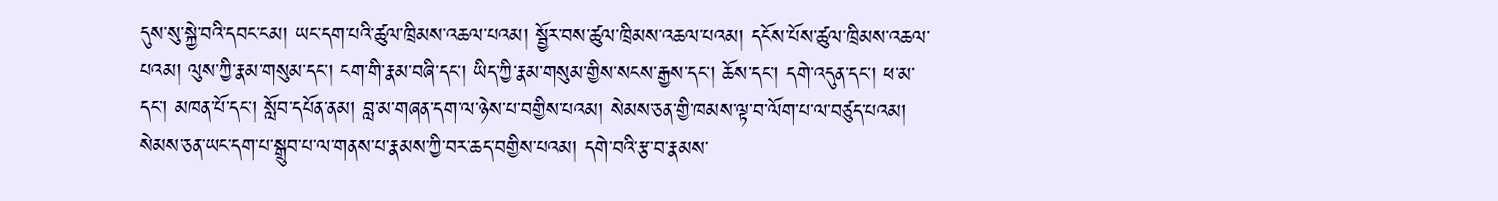དུས་སུ་སྐྱེ་བའི་དབང་ངམ། ཡང་དག་པའི་ཚུལ་ཁྲིམས་འཆལ་པའམ། སྦྱོར་བས་ཚུལ་ཁྲིམས་འཆལ་པའམ། དངོས་པོས་ཚུལ་ཁྲིམས་འཆལ་པའམ། ལུས་ཀྱི་རྣམ་གསུམ་དང་། ངག་གི་རྣམ་བཞི་དང་། ཡིད་ཀྱི་རྣམ་གསུམ་གྱིས་སངས་རྒྱས་དང་། ཆོས་དང་། དགེ་འདུན་དང་། ཕ་མ་དང་། མཁན་པོ་དང་། སློབ་དཔོན་ནམ། བླ་མ་གཞན་དག་ལ་ཉེས་པ་བགྱིས་པའམ། སེམས་ཅན་གྱི་ཁམས་ལྟ་བ་ལོག་པ་ལ་བཙུད་པའམ། སེམས་ཅན་ཡང་དག་པ་སྒྲུབ་པ་ལ་གནས་པ་རྣམས་ཀྱི་བར་ཆད་བགྱིས་པའམ། དགེ་བའི་རྩ་བ་རྣམས་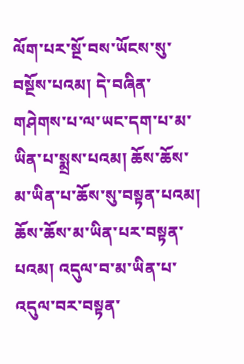ལོག་པར་སྔོ་བས་ཡོངས་སུ་བསྔོས་པའམ། དེ་བཞིན་གཤེགས་པ་ལ་ཡང་དག་པ་མ་ཡིན་པ་སྨྲས་པའམ། ཆོས་ཆོས་མ་ཡིན་པ་ཆོས་སུ་བསྟན་པའམ། ཆོས་ཆོས་མ་ཡིན་པར་བསྟན་པའམ། འདུལ་བ་མ་ཡིན་པ་འདུལ་བར་བསྟན་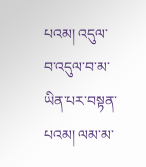པའམ། འདུལ་བ་འདུལ་བ་མ་ཡིན་པར་བསྟན་པའམ། ལམ་མ་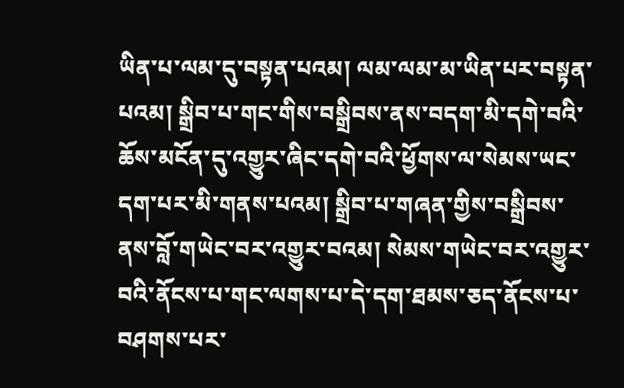ཡིན་པ་ལམ་དུ་བསྟན་པའམ། ལམ་ལམ་མ་ཡིན་པར་བསྟན་པའམ། སྒྲིབ་པ་གང་གིས་བསྒྲིབས་ནས་བདག་མི་དགེ་བའི་ཆོས་མངོན་དུ་འགྱུར་ཞིང་དགེ་བའི་ཕྱོགས་ལ་སེམས་ཡང་དག་པར་མི་གནས་པའམ། སྒྲིབ་པ་གཞན་གྱིས་བསྒྲིབས་ནས་བློ་གཡེང་བར་འགྱུར་བའམ། སེམས་གཡེང་བར་འགྱུར་བའི་ནོངས་པ་གང་ལགས་པ་དེ་དག་ཐམས་ཅད་ནོངས་པ་བཤགས་པར་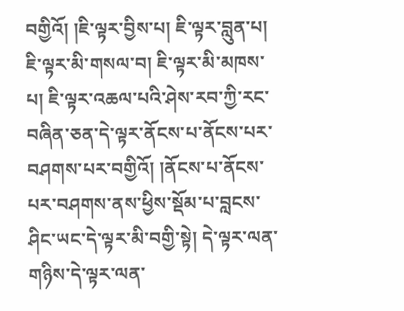བགྱིའོ། །ཇི་ལྟར་བྱིས་པ། ཇི་ལྟར་བླུན་པ། ཇི་ལྟར་མི་གསལ་བ། ཇི་ལྟར་མི་མཁས་པ། ཇི་ལྟར་འཆལ་པའི་ཤེས་རབ་ཀྱི་རང་བཞིན་ཅན་དེ་ལྟར་ནོངས་པ་ནོངས་པར་བཤགས་པར་བགྱིའོ། །ནོངས་པ་ནོངས་པར་བཤགས་ནས་ཕྱིས་སྡོམ་པ་བླངས་ཤིང་ཡང་དེ་ལྟར་མི་བགྱི་སྟེ། དེ་ལྟར་ལན་གཉིས་དེ་ལྟར་ལན་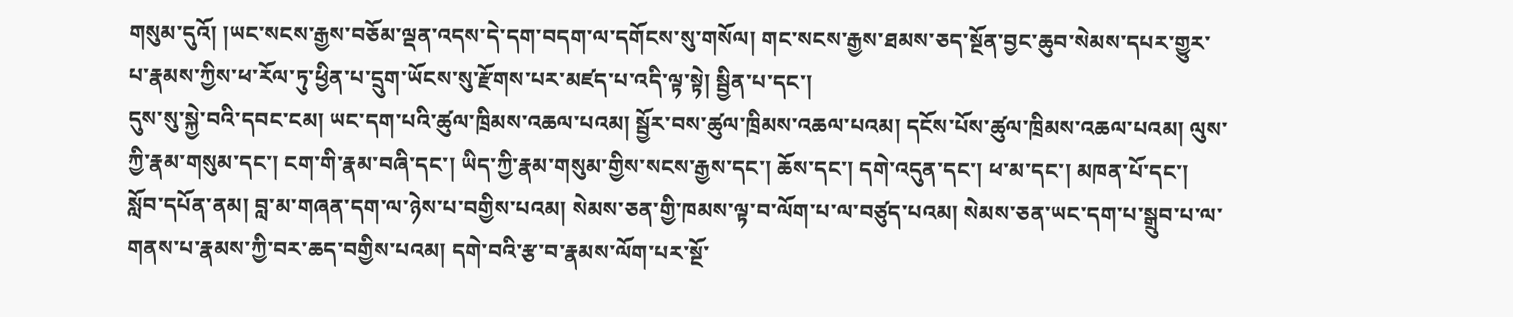གསུམ་དུའོ། །ཡང་སངས་རྒྱས་བཅོམ་ལྡན་འདས་དེ་དག་བདག་ལ་དགོངས་སུ་གསོལ། གང་སངས་རྒྱས་ཐམས་ཅད་སྔོན་བྱང་ཆུབ་སེམས་དཔར་གྱུར་པ་རྣམས་ཀྱིས་ཕ་རོལ་ཏུ་ཕྱིན་པ་དྲུག་ཡོངས་སུ་རྫོགས་པར་མཛད་པ་འདི་ལྟ་སྟེ། སྦྱིན་པ་དང་།
དུས་སུ་སྐྱེ་བའི་དབང་ངམ། ཡང་དག་པའི་ཚུལ་ཁྲིམས་འཆལ་པའམ། སྦྱོར་བས་ཚུལ་ཁྲིམས་འཆལ་པའམ། དངོས་པོས་ཚུལ་ཁྲིམས་འཆལ་པའམ། ལུས་ཀྱི་རྣམ་གསུམ་དང་། ངག་གི་རྣམ་བཞི་དང་། ཡིད་ཀྱི་རྣམ་གསུམ་གྱིས་སངས་རྒྱས་དང་། ཆོས་དང་། དགེ་འདུན་དང་། ཕ་མ་དང་། མཁན་པོ་དང་། སློབ་དཔོན་ནམ། བླ་མ་གཞན་དག་ལ་ཉེས་པ་བགྱིས་པའམ། སེམས་ཅན་གྱི་ཁམས་ལྟ་བ་ལོག་པ་ལ་བཙུད་པའམ། སེམས་ཅན་ཡང་དག་པ་སྒྲུབ་པ་ལ་གནས་པ་རྣམས་ཀྱི་བར་ཆད་བགྱིས་པའམ། དགེ་བའི་རྩ་བ་རྣམས་ལོག་པར་སྔོ་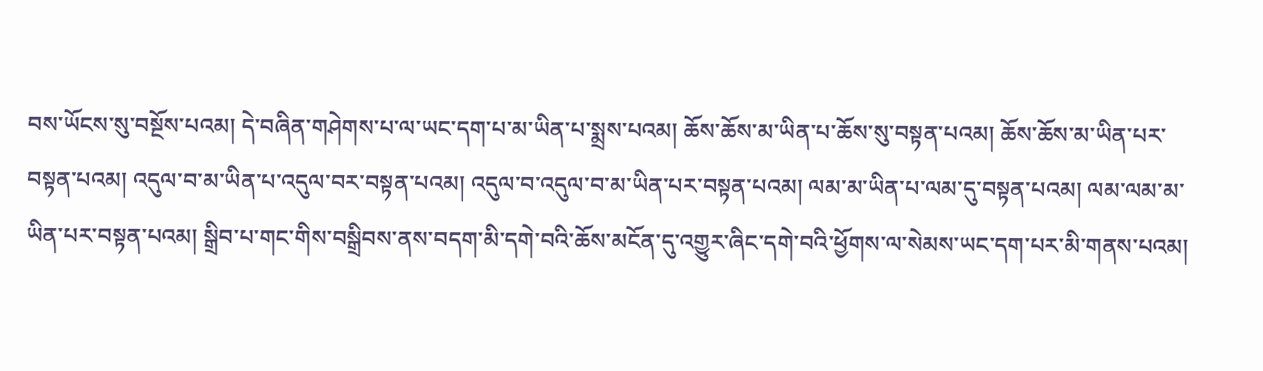བས་ཡོངས་སུ་བསྔོས་པའམ། དེ་བཞིན་གཤེགས་པ་ལ་ཡང་དག་པ་མ་ཡིན་པ་སྨྲས་པའམ། ཆོས་ཆོས་མ་ཡིན་པ་ཆོས་སུ་བསྟན་པའམ། ཆོས་ཆོས་མ་ཡིན་པར་བསྟན་པའམ། འདུལ་བ་མ་ཡིན་པ་འདུལ་བར་བསྟན་པའམ། འདུལ་བ་འདུལ་བ་མ་ཡིན་པར་བསྟན་པའམ། ལམ་མ་ཡིན་པ་ལམ་དུ་བསྟན་པའམ། ལམ་ལམ་མ་ཡིན་པར་བསྟན་པའམ། སྒྲིབ་པ་གང་གིས་བསྒྲིབས་ནས་བདག་མི་དགེ་བའི་ཆོས་མངོན་དུ་འགྱུར་ཞིང་དགེ་བའི་ཕྱོགས་ལ་སེམས་ཡང་དག་པར་མི་གནས་པའམ།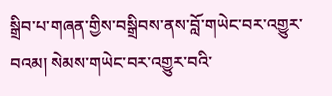སྒྲིབ་པ་གཞན་གྱིས་བསྒྲིབས་ནས་བློ་གཡེང་བར་འགྱུར་བའམ། སེམས་གཡེང་བར་འགྱུར་བའི་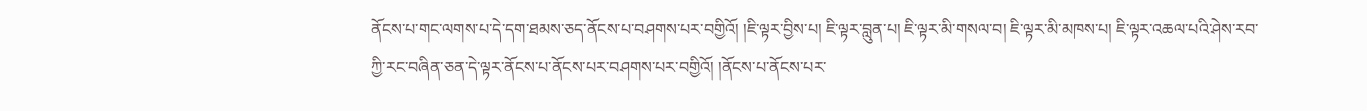ནོངས་པ་གང་ལགས་པ་དེ་དག་ཐམས་ཅད་ནོངས་པ་བཤགས་པར་བགྱིའོ། །ཇི་ལྟར་བྱིས་པ། ཇི་ལྟར་བླུན་པ། ཇི་ལྟར་མི་གསལ་བ། ཇི་ལྟར་མི་མཁས་པ། ཇི་ལྟར་འཆལ་པའི་ཤེས་རབ་ཀྱི་རང་བཞིན་ཅན་དེ་ལྟར་ནོངས་པ་ནོངས་པར་བཤགས་པར་བགྱིའོ། །ནོངས་པ་ནོངས་པར་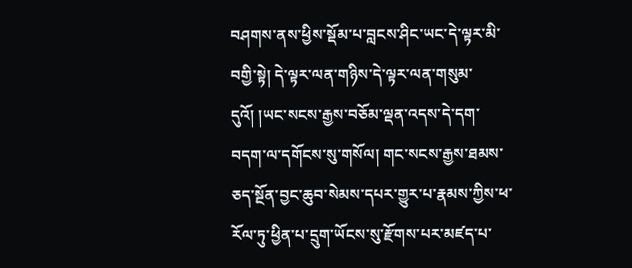བཤགས་ནས་ཕྱིས་སྡོམ་པ་བླངས་ཤིང་ཡང་དེ་ལྟར་མི་བགྱི་སྟེ། དེ་ལྟར་ལན་གཉིས་དེ་ལྟར་ལན་གསུམ་དུའོ། །ཡང་སངས་རྒྱས་བཅོམ་ལྡན་འདས་དེ་དག་བདག་ལ་དགོངས་སུ་གསོལ། གང་སངས་རྒྱས་ཐམས་ཅད་སྔོན་བྱང་ཆུབ་སེམས་དཔར་གྱུར་པ་རྣམས་ཀྱིས་ཕ་རོལ་ཏུ་ཕྱིན་པ་དྲུག་ཡོངས་སུ་རྫོགས་པར་མཛད་པ་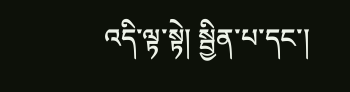འདི་ལྟ་སྟེ། སྦྱིན་པ་དང་།